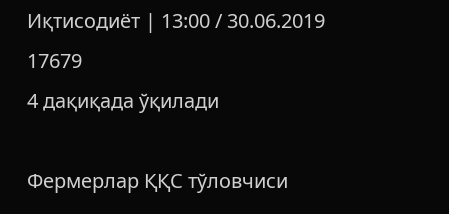Иқтисодиёт | 13:00 / 30.06.2019
17679
4 дақиқада ўқилади

Фермерлар ҚҚС тўловчиси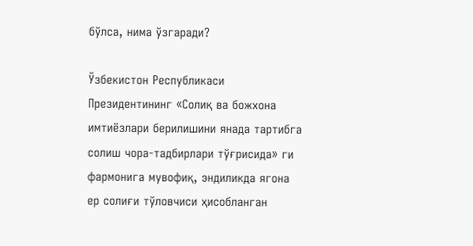бўлса, нима ўзгаради?

Ўзбекистон Республикаси Президентининг «Солиқ ва божхона имтиёзлари берилишини янада тартибга солиш чора-тадбирлари тўғрисида» ги фармонига мувофиқ, эндиликда ягона ер солиғи тўловчиси ҳисобланган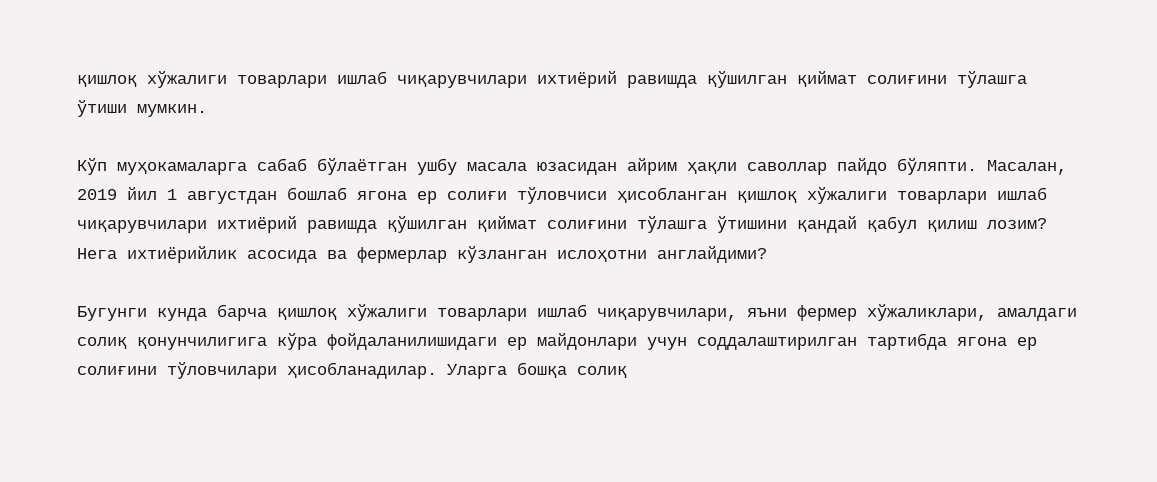қишлоқ хўжалиги товарлари ишлаб чиқарувчилари ихтиёрий равишда қўшилган қиймат солиғини тўлашга ўтиши мумкин.

Кўп муҳокамаларга сабаб бўлаётган ушбу масала юзасидан айрим ҳақли саволлар пайдо бўляпти. Масалан, 2019 йил 1 августдан бошлаб ягона ер солиғи тўловчиси ҳисобланган қишлоқ хўжалиги товарлари ишлаб чиқарувчилари ихтиёрий равишда қўшилган қиймат солиғини тўлашга ўтишини қандай қабул қилиш лозим? Нега ихтиёрийлик асосида ва фермерлар кўзланган ислоҳотни англайдими?

Бугунги кунда барча қишлоқ хўжалиги товарлари ишлаб чиқарувчилари, яъни фермер хўжаликлари, амалдаги солиқ қонунчилигига кўра фойдаланилишидаги ер майдонлари учун соддалаштирилган тартибда ягона ер солиғини тўловчилари ҳисобланадилар. Уларга бошқа солиқ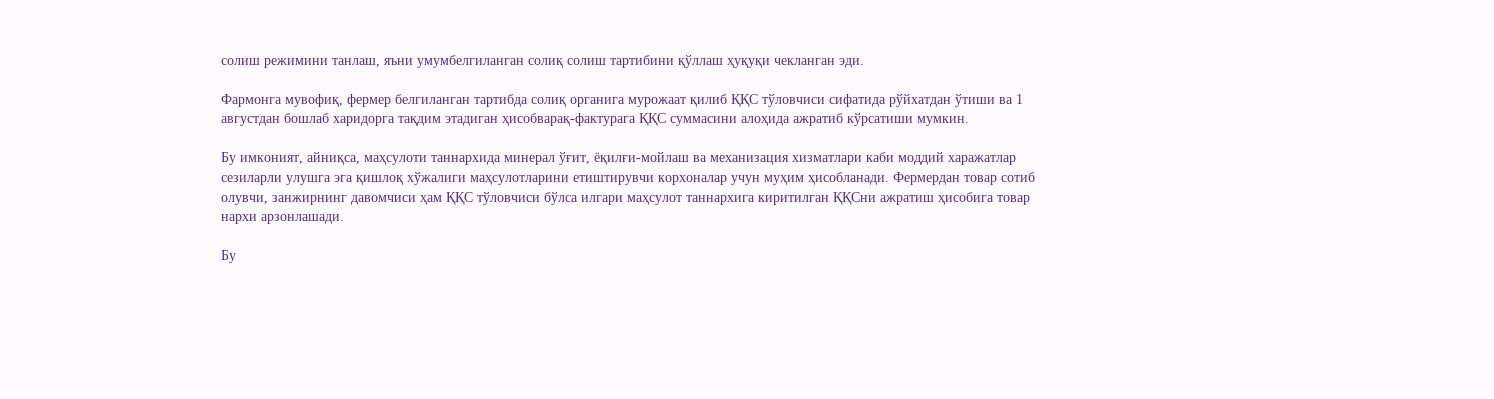солиш режимини танлаш, яъни умумбелгиланган солиқ солиш тартибини қўллаш ҳуқуқи чекланган эди.

Фармонга мувофиқ, фермер белгиланган тартибда солиқ органига мурожаат қилиб ҚҚС тўловчиси сифатида рўйхатдан ўтиши ва 1 августдан бошлаб харидорга тақдим этадиган ҳисобварақ-фактурага ҚҚС суммасини алоҳида ажратиб кўрсатиши мумкин.

Бу имконият, айниқса, маҳсулоти таннархида минерал ўғит, ёқилғи-мойлаш ва механизация хизматлари каби моддий харажатлар сезиларли улушга эга қишлоқ хўжалиги маҳсулотларини етиштирувчи корхоналар учун муҳим ҳисобланади. Фермердан товар сотиб олувчи, занжирнинг давомчиси ҳам ҚҚС тўловчиси бўлса илгари маҳсулот таннархига киритилган ҚҚСни ажратиш ҳисобига товар нархи арзонлашади.

Бу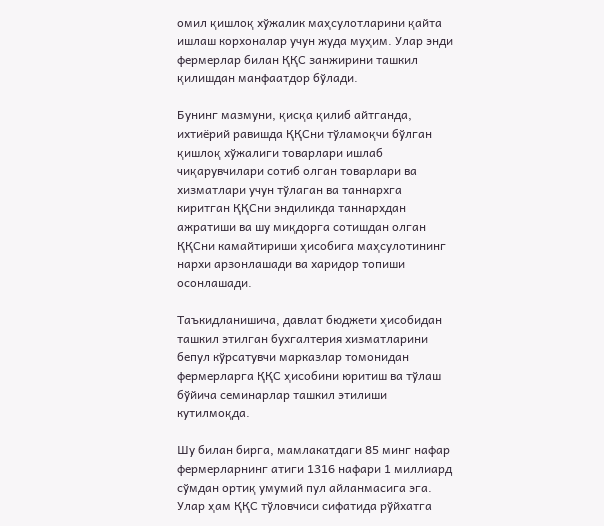омил қишлоқ хўжалик маҳсулотларини қайта ишлаш корхоналар учун жуда муҳим. Улар энди фермерлар билан ҚҚС занжирини ташкил қилишдан манфаатдор бўлади.

Бунинг мазмуни, қисқа қилиб айтганда, ихтиёрий равишда ҚҚСни тўламоқчи бўлган қишлоқ хўжалиги товарлари ишлаб чиқарувчилари сотиб олган товарлари ва хизматлари учун тўлаган ва таннархга киритган ҚҚСни эндиликда таннархдан ажратиши ва шу миқдорга сотишдан олган ҚҚСни камайтириши ҳисобига маҳсулотининг нархи арзонлашади ва харидор топиши осонлашади.

Таъкидланишича, давлат бюджети ҳисобидан ташкил этилган бухгалтерия хизматларини бепул кўрсатувчи марказлар томонидан фермерларга ҚҚС ҳисобини юритиш ва тўлаш бўйича семинарлар ташкил этилиши кутилмоқда.

Шу билан бирга, мамлакатдаги 85 минг нафар фермерларнинг атиги 1316 нафари 1 миллиард сўмдан ортиқ умумий пул айланмасига эга. Улар ҳам ҚҚС тўловчиси сифатида рўйхатга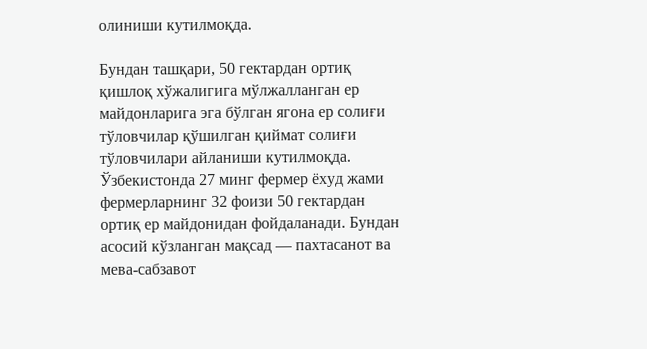олиниши кутилмоқда.

Бундан ташқари, 50 гектардан ортиқ қишлоқ хўжалигига мўлжалланган ер майдонларига эга бўлган ягона ер солиғи тўловчилар қўшилган қиймат солиғи тўловчилари айланиши кутилмоқда. Ўзбекистонда 27 минг фермер ёхуд жами фермерларнинг 32 фоизи 50 гектардан ортиқ ер майдонидан фойдаланади. Бундан асосий кўзланган мақсад — пахтасанот ва мева-сабзавот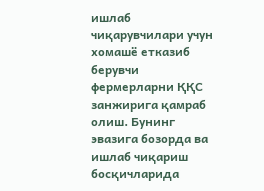ишлаб чиқарувчилари учун хомашё етказиб берувчи фермерларни ҚҚС занжирига қамраб олиш. Бунинг эвазига бозорда ва ишлаб чиқариш босқичларида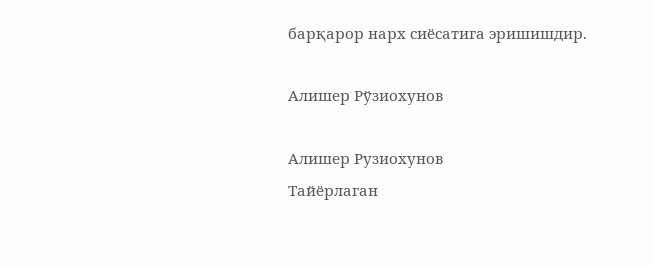барқарор нарх сиёсатига эришишдир.

Алишер Рўзиохунов

Алишер Рузиохунов
Тайёрлаган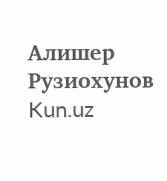Алишер Рузиохунов
Kun.uz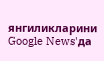янгиликларини Google News'да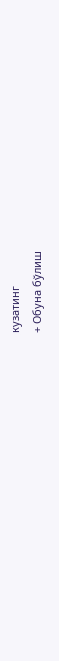кузатинг
+ Обуна бўлиш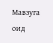Мавзуга оид